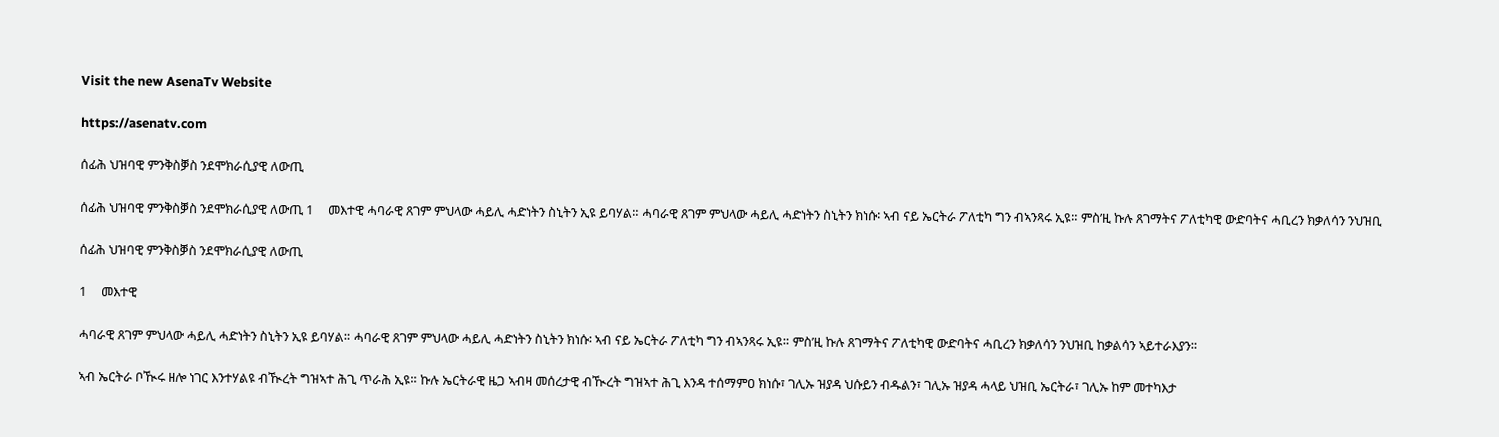Visit the new AsenaTv Website

https://asenatv.com

ሰፊሕ ህዝባዊ ምንቅስቓስ ንደሞክራሲያዊ ለውጢ

ሰፊሕ ህዝባዊ ምንቅስቓስ ንደሞክራሲያዊ ለውጢ 1     መእተዊ ሓባራዊ ጸገም ምህላው ሓይሊ ሓድነትን ስኒትን ኢዩ ይባሃል። ሓባራዊ ጸገም ምህላው ሓይሊ ሓድነትን ስኒትን ክነሱ፡ ኣብ ናይ ኤርትራ ፖለቲካ ግን ብኣንጻሩ ኢዩ። ምስ’ዚ ኩሉ ጸገማትና ፖለቲካዊ ውድባትና ሓቢረን ክቃለሳን ንህዝቢ

ሰፊሕ ህዝባዊ ምንቅስቓስ ንደሞክራሲያዊ ለውጢ

1     መእተዊ

ሓባራዊ ጸገም ምህላው ሓይሊ ሓድነትን ስኒትን ኢዩ ይባሃል። ሓባራዊ ጸገም ምህላው ሓይሊ ሓድነትን ስኒትን ክነሱ፡ ኣብ ናይ ኤርትራ ፖለቲካ ግን ብኣንጻሩ ኢዩ። ምስ’ዚ ኩሉ ጸገማትና ፖለቲካዊ ውድባትና ሓቢረን ክቃለሳን ንህዝቢ ከቃልሳን ኣይተራእያን።

ኣብ ኤርትራ ቦዂሩ ዘሎ ነገር እንተሃልዩ ብዂረት ግዝኣተ ሕጊ ጥራሕ ኢዩ። ኩሉ ኤርትራዊ ዜጋ ኣብዛ መሰረታዊ ብዂረት ግዝኣተ ሕጊ እንዳ ተሰማምዐ ክነሱ፣ ገሊኡ ዝያዳ ህሱይን ብዱልን፣ ገሊኡ ዝያዳ ሓላይ ህዝቢ ኤርትራ፣ ገሊኡ ከም መተካእታ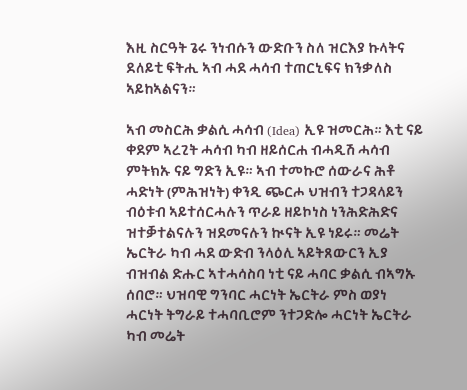እዚ ስርዓት ጌሩ ንነብሱን ውድቡን ስለ ዝርእያ ኩላትና ደለይቲ ፍትሒ ኣብ ሓደ ሓሳብ ተጠርኒፍና ክንቃለስ ኣይከኣልናን።

ኣብ መስርሕ ቃልሲ ሓሳብ (Idea) ኢዩ ዝመርሕ። እቲ ናይ ቀደም ኣረጊት ሓሳብ ካብ ዘይሰርሐ ብሓዲሽ ሓሳብ ምትክኡ ናይ ግድን ኢዩ። ኣብ ተመኩሮ ሰውራና ሕቶ ሓድነት (ምሕዝነት) ቀንዲ ጭርሖ ህዝብን ተጋዳላይን ብዕቱብ ኣይተሰርሓሉን ጥራይ ዘይኮነስ ነንሕድሕድና ዝተቓተልናሉን ዝደመናሉን ኲናት ኢዩ ነይሩ። መሬት ኤርትራ ካብ ሓደ ውድብ ንላዕሊ ኣይትጸውርን ኢያ ብዝብል ድሑር ኣተሓሳስባ ነቲ ናይ ሓባር ቃልሲ ብኣግኡ ሰበሮ። ህዝባዊ ግንባር ሓርነት ኤርትራ ምስ ወያነ ሓርነት ትግራይ ተሓባቢሮም ንተጋድሎ ሓርነት ኤርትራ ካብ መሬት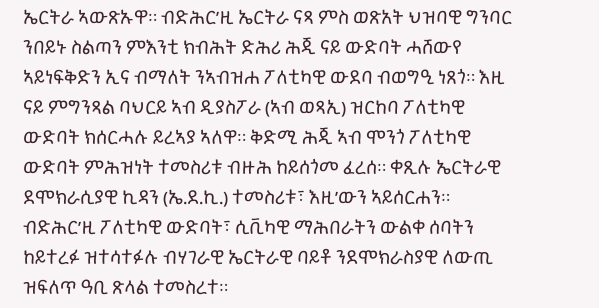ኤርትራ ኣውጽኡዋ። ብድሕር’ዚ ኤርትራ ናጻ ምስ ወጽአት ህዝባዊ ግንባር ንበይኑ ስልጣን ምእንቲ ክብሕት ድሕሪ ሕጂ ናይ ውድባት ሓሸውየ ኣይነፍቅድን ኢና ብማለት ንኣብዝሐ ፖለቲካዊ ውደባ ብወግዒ ነጸጎ። እዚ ናይ ምግንጻል ባህርይ ኣብ ዲያስፖራ (ኣብ ወጻኢ) ዝርከባ ፖለቲካዊ ውድባት ክሰርሓሉ ይረኣያ ኣለዋ። ቅድሚ ሕጂ ኣብ ሞንጎ ፖለቲካዊ ውድባት ምሕዝነት ተመስሪቱ ብዙሕ ከይሰጎመ ፈረሰ። ቀጺሉ ኤርትራዊ ደሞክራሲያዊ ኪዳን (ኤ.ደ.ኪ.) ተመስሪቱ፣ እዚ’ውን ኣይሰርሐን። ብድሕር’ዚ ፖለቲካዊ ውድባት፣ ሲቪካዊ ማሕበራትን ውልቀ ሰባትን ከይተረፉ ዝተሳተፉሉ ብሃገራዊ ኤርትራዊ ባይቶ ንደሞክራስያዊ ለውጢ ዝፍለጥ ዓቢ ጽላል ተመስረተ።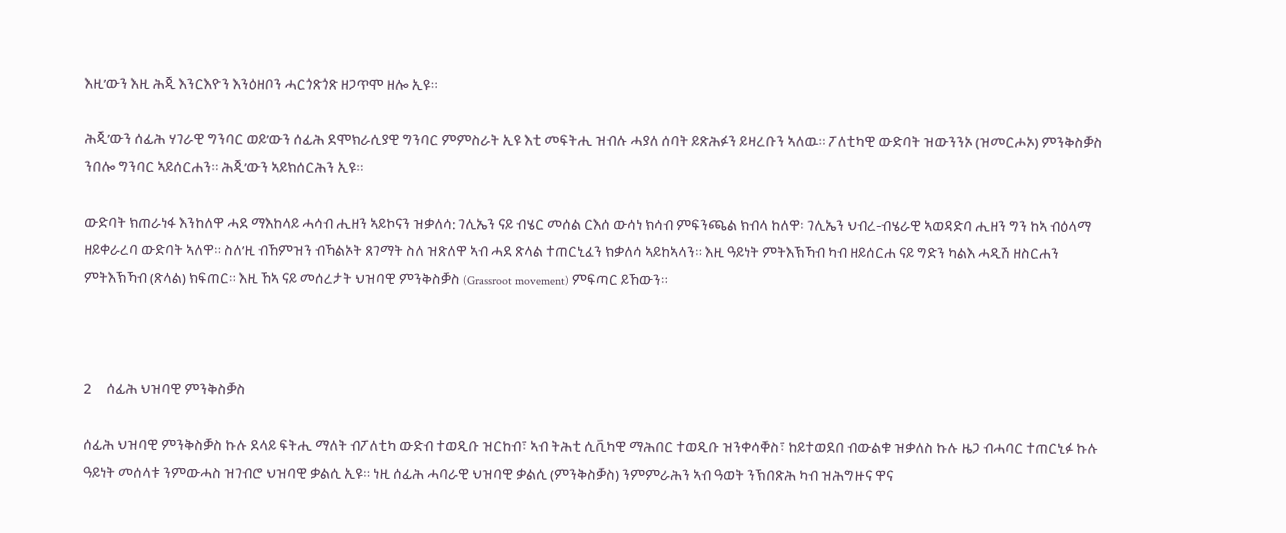እዚ’ውን እዚ ሕጂ እንርእዮን እንዕዘቦን ሓርጎጽጎጽ ዘጋጥሞ ዘሎ ኢዩ።

ሕጂ’ውን ሰፊሕ ሃገራዊ ግንባር ወይ’ውን ሰፊሕ ደሞክራሲያዊ ግንባር ምምስራት ኢዩ እቲ መፍትሒ ዝብሉ ሓያለ ሰባት ይጽሕፉን ይዛረቡን ኣለዉ። ፖለቲካዊ ውድባት ዝውንንኦ (ዝመርሖኦ) ምንቅስቓስ ንበሎ ግንባር ኣይሰርሐን። ሕጂ’ውን ኣይክሰርሕን ኢዩ።

ውድባት ክጠራነፋ እንከለዋ ሓደ ማእከላይ ሓሳብ ሒዘን ኣይኮናን ዝቃለሳ: ገሊኤን ናይ ብሄር መሰል ርእሰ ውሳነ ክሳብ ምፍንጫል ክብላ ከለዋ፡ ገሊኤን ህብረ-ብሄራዊ ኣወዳድባ ሒዘን ግን ከኣ ብዕላማ ዘይቀራረባ ውድባት ኣለዋ። ስለ’ዚ ብኸምዝን ብኻልኦት ጸገማት ስለ ዝጽለዋ ኣብ ሓደ ጽላል ተጠርኒፈን ክቃለሳ ኣይከኣላን። እዚ ዓይነት ምትእኽኻብ ካብ ዘይሰርሐ ናይ ግድን ካልእ ሓዲሽ ዘስርሐን ምትእኽኻብ (ጽላል) ክፍጠር። እዚ ኸኣ ናይ መሰረታት ህዝባዊ ምንቅስቓስ (Grassroot movement) ምፍጣር ይኸውን።



2     ሰፊሕ ህዝባዊ ምንቅስቓስ

ሰፊሕ ህዝባዊ ምንቅስቓስ ኩሉ ደላይ ፍትሒ ማለት ብፖለቲካ ውድብ ተወዲቡ ዝርከብ፣ ኣብ ትሕቲ ሲቪካዊ ማሕበር ተወዲቡ ዝንቀሳቐስ፣ ከይተወደበ ብውልቁ ዝቃለስ ኩሉ ዜጋ ብሓባር ተጠርኒፉ ኩሉ ዓይነት መሰላቱ ንምውሓስ ዝገብሮ ህዝባዊ ቃልሲ ኢዩ። ነዚ ሰፊሕ ሓባራዊ ህዝባዊ ቃልሲ (ምንቅስቓስ) ንምምራሕን ኣብ ዓወት ንኽበጽሕ ካብ ዝሕግዙና ዋና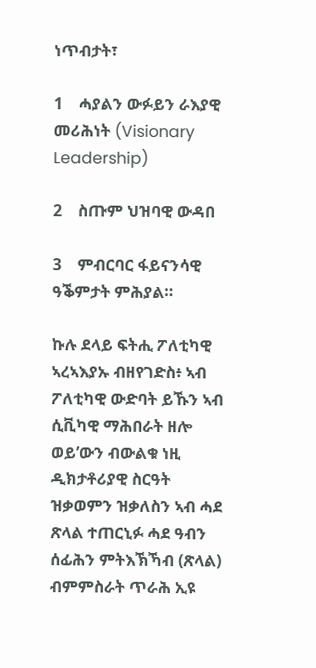ነጥብታት፣

1    ሓያልን ውፉይን ራእያዊ መሪሕነት (Visionary Leadership)

2    ስጡም ህዝባዊ ውዳበ

3    ምብርባር ፋይናንሳዊ ዓቕምታት ምሕያል።

ኩሉ ደላይ ፍትሒ ፖለቲካዊ ኣረኣእያኡ ብዘየገድስ፥ ኣብ ፖለቲካዊ ውድባት ይኹን ኣብ ሲቪካዊ ማሕበራት ዘሎ ወይ’ውን ብውልቁ ነዚ ዲክታቶሪያዊ ስርዓት ዝቃወምን ዝቃለስን ኣብ ሓደ ጽላል ተጠርኒፉ ሓደ ዓብን ሰፊሕን ምትእኽኻብ (ጽላል) ብምምስራት ጥራሕ ኢዩ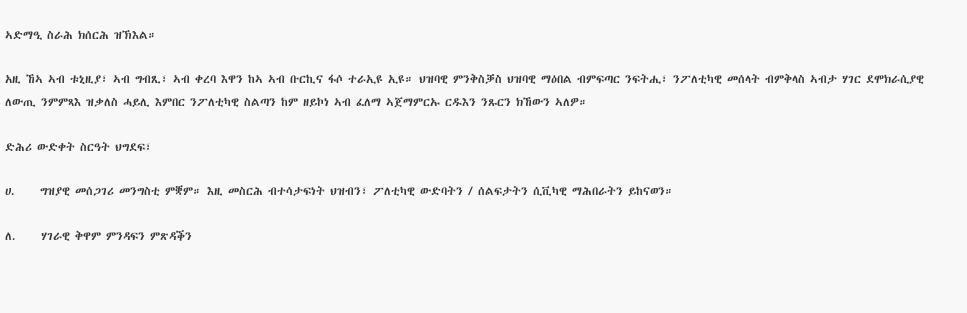ኣድማዒ ስራሕ ክሰርሕ ዝኽእል።

አዚ ኸኣ ኣብ ቱኒዚያ፣ ኣብ ግብጺ፣ ኣብ ቀረባ እዋን ከኣ ኣብ ቡርኪና ፋሶ ተራኢዩ ኢዩ። ህዝባዊ ምንቅስቓስ ህዝባዊ ማዕበል ብምፍጣር ንፍትሒ፣ ንፖለቲካዊ መሰላት ብምቅላስ ኣብታ ሃገር ደሞክራሲያዊ ለውጢ ንምምጻእ ዝቃለስ ሓይሊ እምበር ንፖለቲካዊ ስልጣን ከም ዘይኮነ ኣብ ፈለማ ኣጀማምርኡ ርዱእን ንጹርን ክኸውን ኣለዎ።

ድሕሪ ውድቀት ስርዓት ህግደፍ፣

ሀ.     ግዝያዊ መሰጋገሪ መንግስቲ ምቛም። እዚ መስርሕ ብተሳታፍነት ህዝብን፣ ፖለቲካዊ ውድባትን / ሰልፍታትን ሲቪካዊ ማሕበራትን ይከናወን።

ለ.     ሃገራዊ ቅዋም ምንዳፍን ምጽዳቕን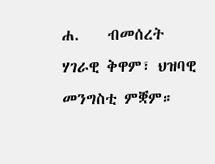ሐ.    ብመሰረት ሃገራዊ ቅዋም፣ ህዝባዊ መንግስቲ ምቛም።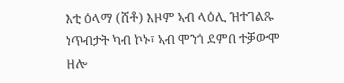እቲ ዕላማ (ሸቶ) እዞም ኣብ ላዕሊ ዝተገልጹ ነጥብታት ካብ ኮኑ፣ ኣብ ሞንጎ ደምበ ተቓውሞ ዘሎ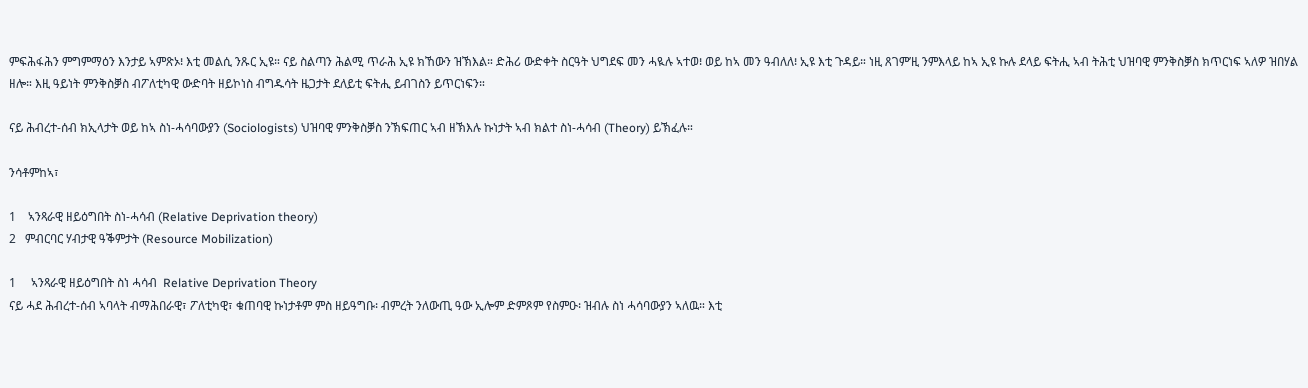ምፍሕፋሕን ምግምማዕን እንታይ ኣምጽኦ፧ እቲ መልሲ ንጹር ኢዩ። ናይ ስልጣን ሕልሚ ጥራሕ ኢዩ ክኸውን ዝኽእል። ድሕሪ ውድቀት ስርዓት ህግደፍ መን ሓዪሉ ኣተወ፧ ወይ ከኣ መን ዓብለለ፧ ኢዩ እቲ ጉዳይ። ነዚ ጸገም’ዚ ንምእላይ ከኣ ኢዩ ኩሉ ደላይ ፍትሒ ኣብ ትሕቲ ህዝባዊ ምንቅስቓስ ክጥርነፍ ኣለዎ ዝበሃል ዘሎ። እዚ ዓይነት ምንቅስቓስ ብፖለቲካዊ ውድባት ዘይኮነስ ብግዱሳት ዜጋታት ደለይቲ ፍትሒ ይብገስን ይጥርነፍን።

ናይ ሕብረተ-ሰብ ክኢላታት ወይ ከኣ ስነ-ሓሳባውያን (Sociologists) ህዝባዊ ምንቅስቓስ ንኽፍጠር ኣብ ዘኽእሉ ኩነታት ኣብ ክልተ ስነ-ሓሳብ (Theory) ይኽፈሉ።

ንሳቶምከኣ፣

1    ኣንጻራዊ ዘይዕግበት ስነ-ሓሳብ (Relative Deprivation theory)
2   ምብርባር ሃብታዊ ዓቕምታት (Resource Mobilization)

1     ኣንጻራዊ ዘይዕግበት ስነ ሓሳብ  Relative Deprivation Theory
ናይ ሓደ ሕብረተ-ሰብ ኣባላት ብማሕበራዊ፣ ፖለቲካዊ፣ ቁጠባዊ ኩነታቶም ምስ ዘይዓግቡ፡ ብምረት ንለውጢ ዓው ኢሎም ድምጾም የስምዑ፡ ዝብሉ ስነ ሓሳባውያን ኣለዉ። እቲ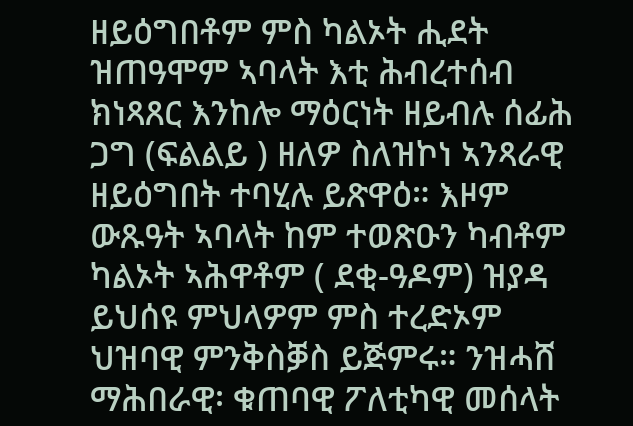ዘይዕግበቶም ምስ ካልኦት ሒደት ዝጠዓሞም ኣባላት እቲ ሕብረተሰብ ክነጻጸር እንከሎ ማዕርነት ዘይብሉ ሰፊሕ ጋግ (ፍልልይ ) ዘለዎ ስለዝኮነ ኣንጻራዊ ዘይዕግበት ተባሂሉ ይጽዋዕ። እዞም ውጹዓት ኣባላት ከም ተወጽዑን ካብቶም ካልኦት ኣሕዋቶም ( ደቂ-ዓዶም) ዝያዳ ይህሰዩ ምህላዎም ምስ ተረድኦም ህዝባዊ ምንቅስቓስ ይጅምሩ። ንዝሓሸ ማሕበራዊ፡ ቁጠባዊ ፖለቲካዊ መሰላት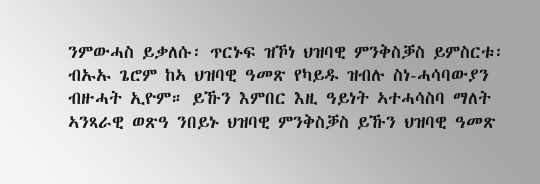ንምውሓስ ይቃለሱ፡ ጥርኑፍ ዝኾነ ህዝባዊ ምንቅስቓስ ይምስርቱ፡ ብኡኡ ጌሮም ከኣ ህዝባዊ ዓመጽ የካይዱ ዝብሉ ስነ-ሓሳባውያን ብዙሓት ኢዮም። ይኹን እምበር እዚ ዓይነት ኣተሓሳስባ ማለት ኣንጻራዊ ወጽዓ ንበይኑ ህዝባዊ ምንቅስቓስ ይኹን ህዝባዊ ዓመጽ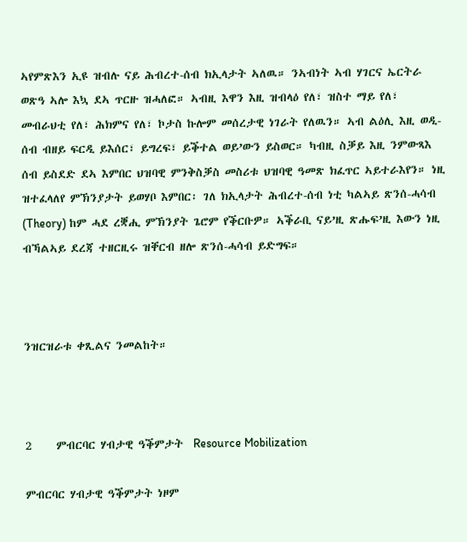ኣየምጽእን ኢዩ ዝብሉ ናይ ሕብረተ-ሰብ ክኢላታት ኣለዉ። ንኣብነት ኣብ ሃገርና ኤርትራ ወጽዓ ኣሎ እኳ ደኣ ጥርዙ ዝሓለፎ። ኣብዚ እዋን እዚ ዝብላዕ የለ፣ ዝስተ ማይ የለ፣ መብራህቲ የለ፣ ሕክምና የለ፣ ኮታስ ኩሎም መሰረታዊ ነገራት የለዉን። ኣብ ልዕሊ እዚ ወዲ-ሰብ ብዘይ ፍርዲ ይእሰር፣ ይግረፍ፣ ይቕተል ወይ’ውን ይስወር። ካብዚ ስቓይ እዚ ንምውጻእ ሰብ ይስደድ ደኣ እምበር ህዝባዊ ምንቅስቓስ መስሪቱ ህዝባዊ ዓመጽ ክፈጥር ኣይተራእየን። ነዚ ዝተፈላለየ ምኽንያታት ይወሃቦ እምበር፡ ገለ ክኢላታት ሕብረተ-ሰብ ነቲ ካልኣይ ጽንሰ-ሓሳብ (Theory) ከም ሓደ ረቛሒ ምኽንያት ጌሮም የቕርቡዎ። ኣቕራቢ ናይ’ዚ ጽሑፍ’ዚ እውን ነዚ ብኻልኣይ ደረጃ ተዘርዚሩ ዝቐርብ ዘሎ ጽንሰ-ሓሳብ ይድግፍ።



ንዝርዝራቱ ቀጺልና ንመልከት።



2     ምብርባር ሃብታዊ ዓቕምታት  Resource Mobilization

ምብርባር ሃብታዊ ዓቕምታት ነዞም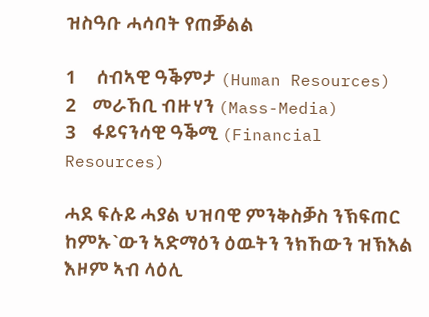ዝስዓቡ ሓሳባት የጠቓልል

1     ሰብኣዊ ዓቕምታ (Human Resources)
2    መራኸቢ ብዙሃን (Mass-Media)
3    ፋይናንሳዊ ዓቕሚ (Financial Resources)

ሓደ ፍሉይ ሓያል ህዝባዊ ምንቅስቓስ ንኽፍጠር ከምኡ`ውን ኣድማዕን ዕዉትን ንክኸውን ዝኽእል እዞም ኣብ ላዕሊ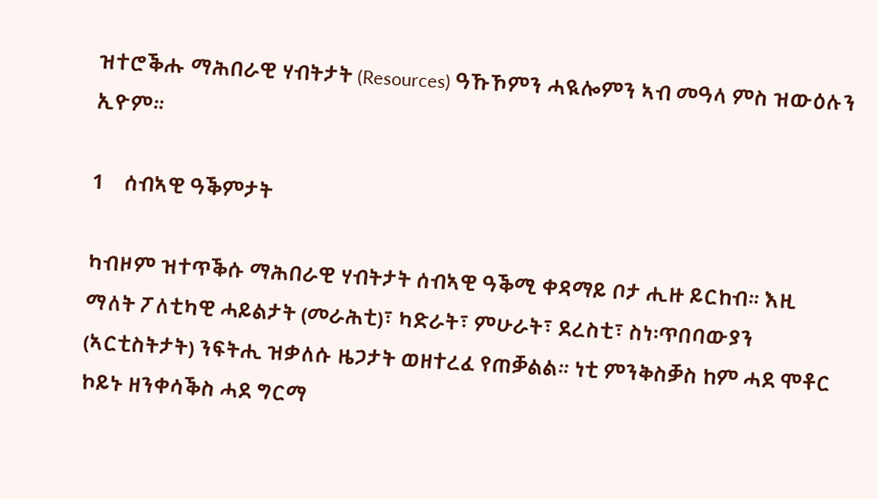ዝተሮቕሑ ማሕበራዊ ሃብትታት (Resources) ዓኹኾምን ሓዪሎምን ኣብ መዓላ ምስ ዝውዕሉን ኢዮም።

1    ሰብኣዊ ዓቕምታት

ካብዞም ዝተጥቕሱ ማሕበራዊ ሃብትታት ሰብኣዊ ዓቕሚ ቀዳማይ ቦታ ሒዙ ይርከብ። እዚ ማለት ፖለቲካዊ ሓይልታት (መራሕቲ)፣ ካድራት፣ ምሁራት፣ ደረስቲ፣ ስነ፡ጥበባውያን (ኣርቲስትታት) ንፍትሒ ዝቃለሱ ዜጋታት ወዘተረፈ የጠቓልል። ነቲ ምንቅስቓስ ከም ሓደ ሞቶር ኮይኑ ዘንቀሳቕስ ሓደ ግርማ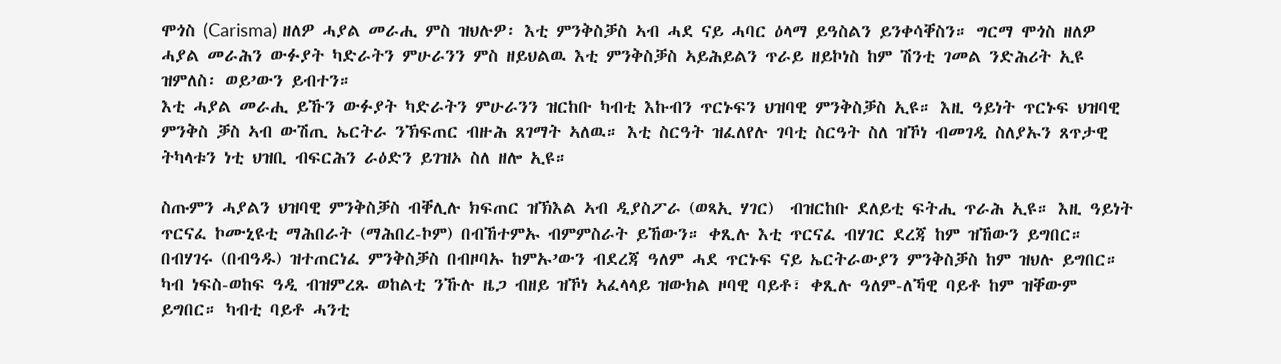ሞጎስ (Carisma) ዘለዎ ሓያል መራሒ ምስ ዝህሉዎ፡ እቲ ምንቅስቓስ ኣብ ሓደ ናይ ሓባር ዕላማ ይዓስልን ይንቀሳቐስን። ግርማ ሞጎስ ዘለዎ ሓያል መራሕን ውፉያት ካድራትን ምሁራንን ምስ ዘይህልዉ እቲ ምንቅስቓስ ኣይሕይልን ጥራይ ዘይኮነስ ከም ሽንቲ ገመል ንድሕሪት ኢዩ ዝምለስ፡ ወይ’ውን ይብተን።
እቲ ሓያል መራሒ ይኹን ውፉያት ካድራትን ምሁራንን ዝርከቡ ካብቲ እኩብን ጥርኑፍን ህዝባዊ ምንቅስቓስ ኢዩ። እዚ ዓይነት ጥርኑፍ ህዝባዊ ምንቅስ ቓስ ኣብ ውሽጢ ኤርትራ ንኽፍጠር ብዙሕ ጸገማት ኣለዉ። እቲ ስርዓት ዝፈለየሉ ገባቲ ስርዓት ስለ ዝኾነ ብመገዲ ስለያኡን ጸጥታዊ ትካላቱን ነቲ ህዝቢ ብፍርሕን ራዕድን ይገዝኦ ስለ ዘሎ ኢዩ።

ስጡምን ሓያልን ህዝባዊ ምንቅስቓስ ብቐሊሉ ክፍጠር ዝኽእል ኣብ ዲያስፖራ (ወጻኢ ሃገር)  ብዝርከቡ ደለይቲ ፍትሒ ጥራሕ ኢዩ። እዚ ዓይነት ጥርናፈ ኮሙኒዩቲ ማሕበራት (ማሕበረ-ኮም) በብኸተምኡ ብምምስራት ይኸውን። ቀጺሉ እቲ ጥርናፈ ብሃገር ደረጃ ከም ዝኸውን ይግበር። በብሃገሩ (በብዓዱ) ዝተጠርነፈ ምንቅስቓስ በብዞባኡ ከምኡ’ውን ብደረጃ ዓለም ሓደ ጥርኑፍ ናይ ኤርትራውያን ምንቅስቓስ ከም ዝህሉ ይግበር። ካብ ነፍስ-ወከፍ ዓዲ ብዝምረጹ ወከልቲ ንኹሉ ዜጋ ብዘይ ዝኾነ ኣፈላላይ ዝውክል ዞባዊ ባይቶ፣ ቀጺሉ ዓለም-ለኻዊ ባይቶ ከም ዝቐውም ይግበር። ካብቲ ባይቶ ሓንቲ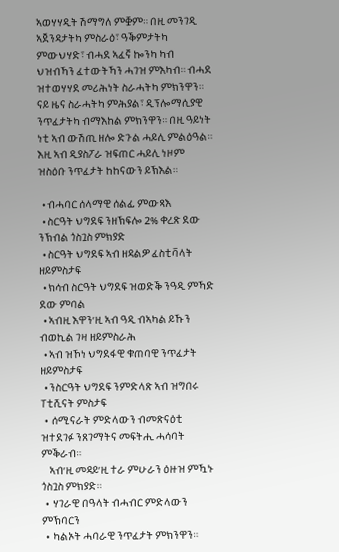ኣወሃሃዲት ሽማግለ ምቛም። በዚ መንገዲ ኣጀንዳታትካ ምስራዕ፣ ዓቕምታትካ ምውህሃድ፣ ብሓደ ኣፈኛ ኰንካ ካብ ህዝብኻን ፈተውትኻን ሓገዝ ምእካብ። ብሓደ ዝተወሃሃደ መሪሕነት ስራሓትካ ምክንዋን። ናይ ዜና ስራሓትካ ምሕያል፣ ዲፕሎማሲያዊ ንጥፈታትካ ብማእከል ምክንዋን። በዚ ዓይነት ነቲ ኣብ ውሽጢ ዘሎ ድጉል ሓይሊ ምልዕዓል። እዚ ኣብ ዲያስፖራ ዝፍጠር ሓይሊ ነዞም ዝስዕቡ ንጥፈታት ከከናውን ይኽእል።

  • ብሓባር ሰላማዊ ሰልፊ ምውጻእ
  • ስርዓት ህግደፍ ንዘኽፍሎ 2% ቀረጽ ደው ንኽብል ጎስጓስ ምክያድ
  • ስርዓት ህግደፍ ኣብ ዘዳልዎ ፈስቲቫላት ዘይምስታፍ
  • ክሳብ ስርዓት ህግደፍ ዝወድቕ ንዓዲ ምኻድ ደው ምባል
  • ኣብዚ እዋን’ዚ ኣብ ዓዲ ብኣካል ይኹን ብወኪል ገዛ ዘይምስራሕ
  • ኣብ ዝኾነ ህግደፋዊ ቁጠባዊ ንጥፈታት ዘይምስታፍ
  • ንስርዓት ህግደፍ ንምድላጽ ኣብ ዝግበሩ ፐቲሺናት ምስታፍ
  •  ሰሚናራት ምድላውን ብመጽናዕቲ ዝተደገፉ ንጸገማትና መፍትሒ ሓሳባት ምቕራብ።
    ኣብ’ዚ መዳይ’ዚ ተራ ምሁራን ዕዙዝ ምዃኑ ጎስጓስ ምክያድ።
  •  ሃገራዊ በዓላት ብሓብር ምድላውን ምኽባርን
  •  ካልኦት ሓባራዊ ንጥፈታት ምክንዋን።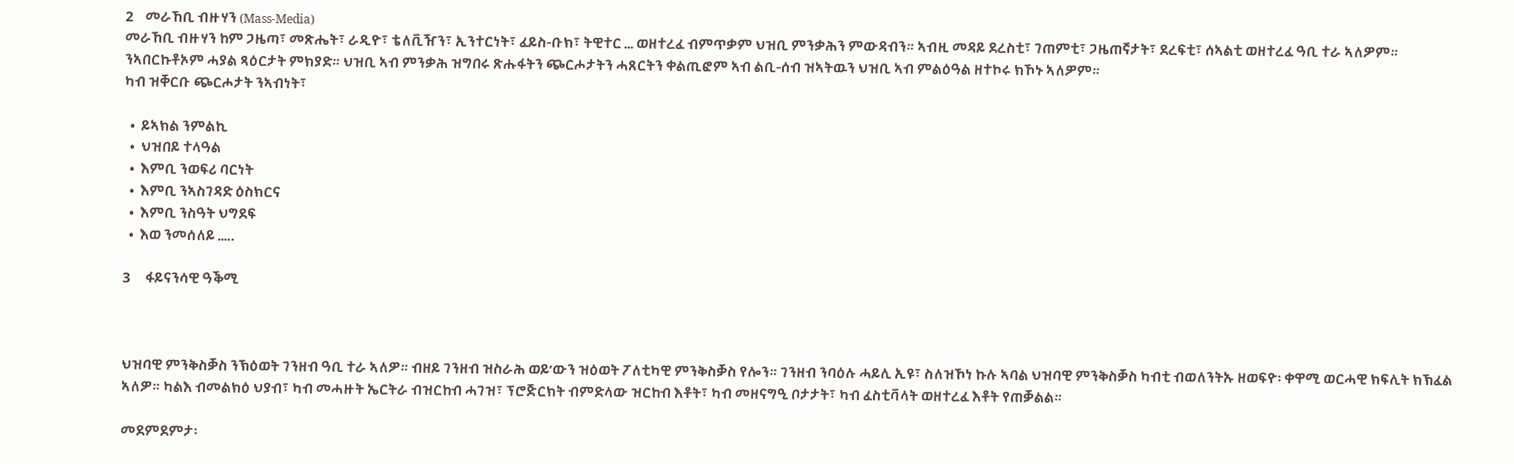2    መራኸቢ ብዙሃን (Mass-Media)
መራኸቢ ብዙሃን ከም ጋዜጣ፣ መጽሔት፣ ራዲዮ፣ ቴለቪዥን፣ ኢንተርነት፣ ፈይስ-ቡክ፣ ትዊተር … ወዘተረፈ ብምጥቃም ህዝቢ ምንቃሕን ምውዳብን። ኣብዚ መዳይ ደረስቲ፣ ገጠምቲ፣ ጋዜጠኛታት፣ ደረፍቲ፣ ሰኣልቲ ወዘተረፈ ዓቢ ተራ ኣለዎም። ንኣበርኩቶኦም ሓያል ጻዕርታት ምክያድ። ህዝቢ ኣብ ምንቃሕ ዝግበሩ ጽሑፋትን ጭርሖታትን ሓጸርትን ቀልጢፎም ኣብ ልቢ-ሰብ ዝኣትዉን ህዝቢ ኣብ ምልዕዓል ዘተኮሩ ክኾኑ ኣለዎም።
ካብ ዝቐርቡ ጭርሖታት ንኣብነት፣

  •  ይኣክል ንምልኪ
  •  ህዝበይ ተላዓል
  •  እምቢ ንወፍሪ ባርነት
  •  እምቢ ንኣስገዳድ ዕስክርና
  •  እምቢ ንስዓት ህግደፍ
  •  እወ ንመሰለይ …..

3     ፋይናንሳዊ ዓቕሚ



ህዝባዊ ምንቅስቓስ ንኽዕወት ገንዘብ ዓቢ ተራ ኣለዎ። ብዘይ ገንዘብ ዝስራሕ ወይ’ውን ዝዕወት ፖለቲካዊ ምንቅስቓስ የሎን። ገንዘብ ንባዕሉ ሓይሊ ኢዩ፣ ስለዝኾነ ኩሉ ኣባል ህዝባዊ ምንቅስቓስ ካብቲ ብወለንትኡ ዘወፍዮ፡ ቀዋሚ ወርሓዊ ክፍሊት ክኽፈል ኣለዎ። ካልእ ብመልክዕ ህያብ፣ ካብ መሓዙት ኤርትራ ብዝርከብ ሓገዝ፣ ፕሮጅርክት ብምድላው ዝርከብ እቶት፣ ካብ መዘናግዒ ቦታታት፣ ካብ ፈስቲቫላት ወዘተረፈ እቶት የጠቓልል።

መደምደምታ፡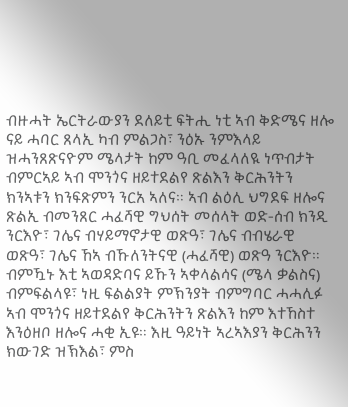ብዙሓት ኤርትራውያን ደለይቲ ፍትሒ ነቲ ኣብ ቅድሜና ዘሎ ናይ ሓባር ጸላኢ ካብ ምልጋስ፣ ንዕኡ ንምእላይ ዝሓንጸጽናዮም ሜላታት ከም ዓቢ መፈላለዪ ነጥብታት ብምርኣይ ኣብ ሞንጎና ዘይተደልየ ጽልእን ቅርሕንትን ክንኣቱን ክንፍጽምን ንርአ ኣለና። ኣብ ልዕሊ ህግደፍ ዘሎና ጽልኢ ብመንጸር ሓፈሻዊ ግህሰት መሰላት ወድ-ሰብ ክንዲ ንርእዮ፣ ገሌና ብሃይማኖታዊ ወጽዓ፣ ገሌና ብብሄራዊ ወጽዓ፣ ገሌና ኸኣ ብኹለንትናዊ (ሓፈሻዊ) ወጽዓ ንርእዮ። ብምዃኑ እቲ ኣወዳድባና ይኹን ኣቀላልሳና (ሜላ ቃልስና) ብምፍልላዩ፣ ነዚ ፍልልያት ምኽንያት ብምግባር ሓሓሊፉ ኣብ ሞንጎና ዘይተደልየ ቅርሕንትን ጽልእን ከም እተኸስተ እንዕዘቦ ዘሎና ሓቂ ኢዩ። እዚ ዓይነት ኣረኣእያን ቅርሕንን ክውገድ ዝኽእል፣ ምስ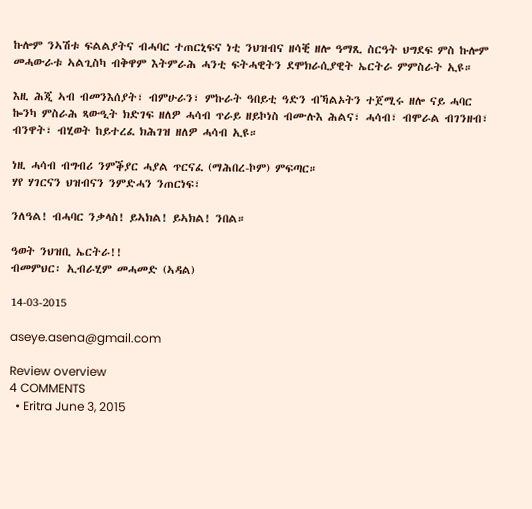ኩሎም ንኣሽቱ ፍልልያትና ብሓባር ተጠርኒፍና ነቲ ንህዝብና ዘሳቒ ዘሎ ዓማጺ ስርዓት ህግደፍ ምስ ኩሎም መሓውራቱ ኣልጊስካ ብቅዋም እትምራሕ ሓንቲ ፍትሓዊትን ደሞክራሲያዊት ኤርትራ ምምስራት ኢዩ።

እዚ ሕጂ ኣብ ብመንእሰያት፣ ብምሁራን፣ ምኩራት ዓበይቲ ዓድን ብኻልኦትን ተጀሚሩ ዘሎ ናይ ሓባር ኰንካ ምስራሕ ጻውዒት ክድገፍ ዘለዎ ሓሳብ ጥራይ ዘይኮነስ ብሙሉእ ሕልና፣ ሓሳብ፣ ብሞራል ብገንዘብ፣ ብንዋት፣ ብሂወት ከይተረፈ ክሕገዝ ዘለዎ ሓሳብ ኢዩ።

ነዚ ሓሳብ ብግብሪ ንምቕያር ሓያል ጥርናፈ (ማሕበረ-ኮም) ምፍጣር።
ሃየ ሃገርናን ህዝብናን ንምድሓን ንጠርነፍ፣

ንለዓል! ብሓባር ንቃላስ! ይኣክል! ይኣክል! ንበል።

ዓወት ንህዝቢ ኤርትራ!!
ብመምህር፡ ኢብራሂም መሓመድ (ኣዳል)

14-03-2015

aseye.asena@gmail.com

Review overview
4 COMMENTS
  • Eritra June 3, 2015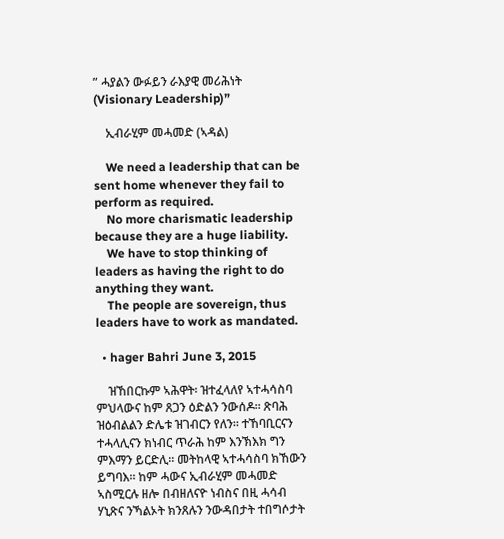” ሓያልን ውፉይን ራእያዊ መሪሕነት (Visionary Leadership)”

    ኢብራሂም መሓመድ (ኣዳል)

    We need a leadership that can be sent home whenever they fail to perform as required.
    No more charismatic leadership because they are a huge liability.
    We have to stop thinking of leaders as having the right to do anything they want.
    The people are sovereign, thus leaders have to work as mandated.

  • hager Bahri June 3, 2015

    ዝኸበርኩም ኣሕዋት፡ ዝተፈላለየ ኣተሓሳስባ ምህላውና ከም ጸጋን ዕድልን ንውሰዶ። ጽባሕ ዝዕብልልን ድሌቱ ዝገብርን የለን። ተኸባቢርናን ተሓላሊናን ክነብር ጥራሕ ከም እንኽእክ ግን ምእማን ይርድሊ። መትከላዊ ኣተሓሳስባ ክኸውን ይግባእ። ከም ሓውና ኢብራሂም መሓመድ ኣስሚርሉ ዘሎ በብዘለናዮ ነብስና በዚ ሓሳብ ሃኒጽና ንኻልኦት ክንጸሉን ንውዳበታት ተበግሶታት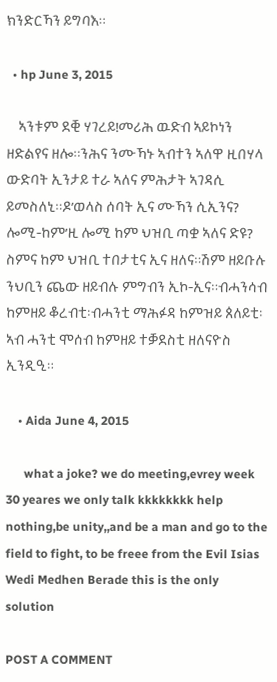ክንድርኻን ይግባእ።

  • hp June 3, 2015

    ኣንቱም ደቒ ሃገረይ!መሪሕ ዉድብ ኣይኮነን ዘድልየና ዘሎ።ንሕና ንሙኻኑ ኣብተን ኣለዋ ዚበሃላ ውድባት ኢንታይ ተራ ኣለና ምሕታት ኣገዳሲ ይመስለኒ።ዶ’ወላስ ሰባት ኢና ሙኻን ሲኢንና? ሎሚ-ከም’ዚ ሎሚ ከም ህዝቢ ጣቋ ኣለና ድዩ? ስምና ከም ህዝቢ ተበታቲና ኢና ዘለና።ሽም ዘይቡሉ ንህቢን ጨው ዘይብሉ ምግብን ኢኮ-ኢና።ብሓንሳብ ከምዘይ ቆረብቲ፡ብሓንቲ ማሕፉዳ ከምዝይ ጰለይቲ፡ኣብ ሓንቲ ሞሰብ ከምዘይ ተቓደስቲ ዘለናዮስ ኢንዲዒ።

    • Aida June 4, 2015

      what a joke? we do meeting,evrey week 30 yeares we only talk kkkkkkkk help nothing,be unity,,and be a man and go to the field to fight, to be freee from the Evil Isias Wedi Medhen Berade this is the only solution

POST A COMMENT